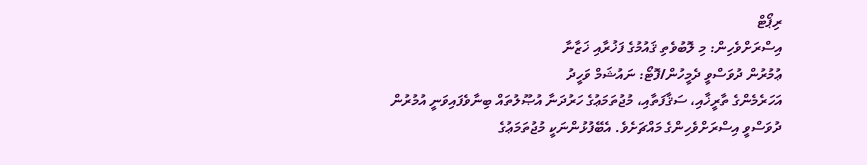ރިޕޯޓް
އިސްރަށްވެހިން: މި ލޮބުވެތި ޤައުމުގެ ފަޚުރާއި ޚަޒާނާ
ޢުމުރުން ދުވަސްވީ ދެމީހުން/ފޮޓޯ: ނައުޝަމް ވަހީދު
އަހަރެމެންގެ ތާރީޚާއި، ސަޤާފަތާއި، މުޖުތަމަޢުގެ ހަރުދަނާ އުޞޫލުތައް ބިނާވެފައިވަނީ އުމުރުން ދުވަސްވީ އިސްރަށްވެހިންގެ މައްޗަށެވެ. އެބޭފުޅުންނަކީ މުޖުތަމަޢުގެ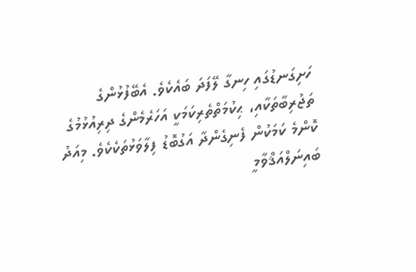ހަށިގަނޑުގައި ހިނގާ ލޭފަދަ ބައެކެވެ. އެބޭފުޅުންގެ ތަޖުރިބާތަކާއި، ޙިކުމަތްތެރިކަމަކީ އަހަރެމެންގެ ދިރިއުޅުމުގެ ކޮންމެ ކަމަކުން ފެނިގެންދާ އަގުބޮޑު ފިލާވަޅުތަކެކެވެ. މިއަދު ބައިނަލްއަޤްވާމީ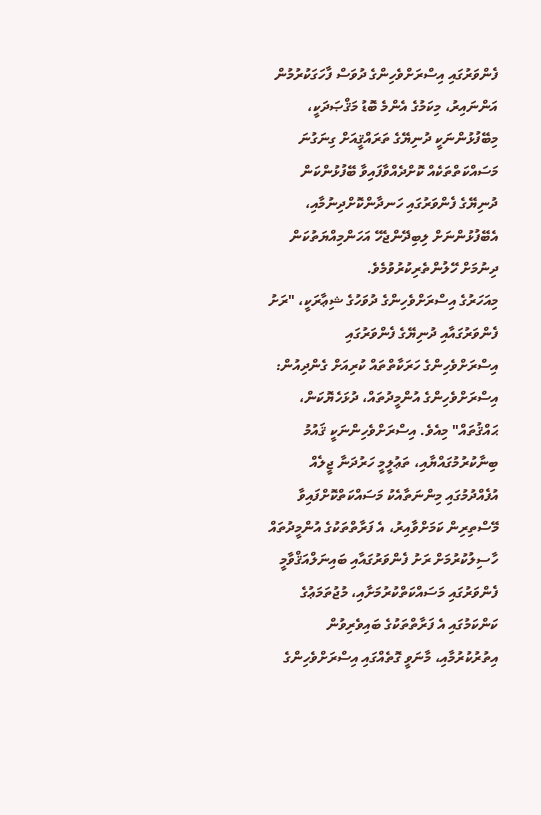ފެންވަރުގައި އިސްރަށްވެހިންގެ ދުވަސް ފާހަގަކުރުމުން އަންނައިރު، މިކަމުގެ އެންމެ ބޮޑު މަޤްޞަދަކީ، މިބޭފުޅުންނަކީ ދުނިޔޭގެ ތަރައްޤީއަށް ގިނަގުނަ މަސައްކަތްތަކެއް ކޮށްދެއްވާފައިވާ ބޭފުޅުންކަން ދުނިޔޭގެ ފެންވަރުގައި ހަނދާންކޮށްދިނުމާއި، އެބޭފުޅުންނަށް ލިބިދޭންޖެހޭ އަހަންމިއްޔަތުކަން ދިނުމަށް ހޭލުންތެރިކުރުވުމެވެ.
މިއަހަރުގެ އިސްރަށްވެހިންގެ ދުވަހުގެ ޝިޢާރަކީ، "ރަށު ފެންވަރުގައާއި ދުނިޔޭގެ ފެންވަރުގައި އިސްރަށްވެހިންގެ ހަރަކާތްތައް ކުރިއަށް ގެންދިއުން: އިސްރަށްވެހިންގެ އުންމީދުތައް، ދުޅަހެޔޮކަން، ޙައްޤުތައް" މިއެވެ. އިސްރަށްވެހިންނަކީ ޤައުމު ބިނާކުރުމުގައްޔާއި، ތަޢުލީމީ ހަރުދަނާ ޖީލެއް އުފެއްދުމުގައި މިންނަތާއެކު މަސައްކަތްކޮށްފައިވާ މޭސްތިރިން ކަމަށްވާއިރު، އެ ފަރާތްތަކުގެ އުންމީދުތައް ހާސިލުކުރުމަށް ރަށު ފެންވަރުގައާއި ބައިނަލްއަޤްވާމީ ފެންވަރުގައި މަސައްކަތްކުރުމަށާއި، މުޖުތަމަޢުގެ ކަންކަމުގައި އެ ފަރާތްތަކުގެ ބައިވެރިވުން އިތުރުކުރުމާއި، މާނަވީ ގޮތެއްގައި އިސްރަށްވެހިންގެ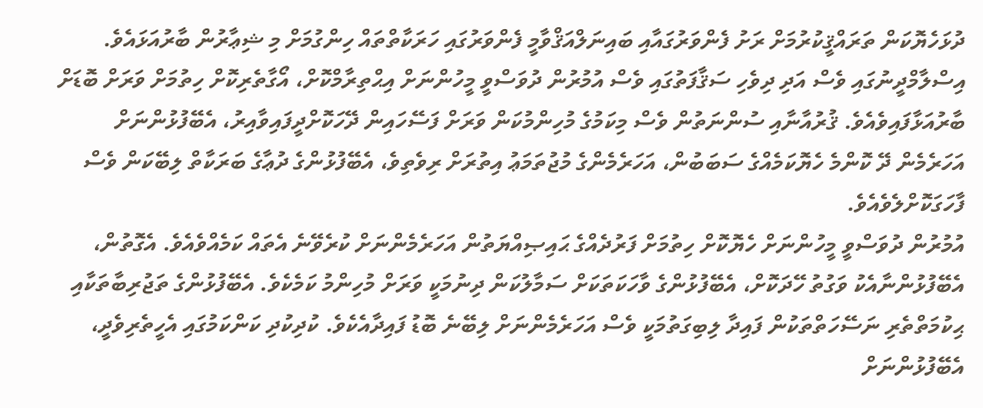ދުޅަހެޔޮކަން ތަރައްޤީކުރުމަށް ރަށު ފެންވަރުގައާއި ބައިނަލްއަޤްވާމީ ފެންވަރުގައި ހަރަކާތްތައް ހިންގުމަށް މި ޝިޢާރުން ބާރުއަޅައެވެ.
އިސްލާމްދީނުގައި ވެސް އަދި ދިވެހި ސަޤާފަތުގައި ވެސް އުމުރުން ދުވަސްވީ މީހުންނަށް އިޙްތިރާމްކޮށް، އޯގާތެރިކޮށް ހިތުމަށް ވަރަށް ބޮޑަށް ބާރުއަޅާފައިވެއެވެ. ޤުރުއާނާއި ސުންނަތުން ވެސް މިކަމުގެ މުހިންމުކަން ވަރަށް ފަސޭހައިން ދޭހަކޮށްދީފައިވާއިރު، އެބޭފުޅުންނަށް އަހަރެމެން ދޭ ކޮންމެ ހެޔޮކަމެއްގެ ސަބަބުން، އަހަރެމެންގެ މުޖުތަމަޢު އިތުރަށް ރިވެތިވެ، އެބޭފުޅުންގެ ދުޢާގެ ބަރަކާތް ލިބޭކަން ވެސް ފާހަގަކޮށްލެވެއެވެ.
އުމުރުން ދުވަސްވީ މީހުންނަށް ހެޔޮކޮށް ހިތުމަށް ފަރުދެއްގެ ޙައިޞިއްޔަތުން އަހަރެމެންނަށް ކުރެވޭނެ އެތައް ކަމެއްވެއެވެ. އެގޮތުން، އެބޭފުޅުންނާއެކު ވަގުތު ހޭދަކޮށް، އެބޭފުޅުންގެ ވާހަކަތަކަށް ސަމާލުކަން ދިނުމަކީ ވަރަށް މުހިންމު ކަމެކެވެ. އެބޭފުޅުންގެ ތަޖުރިބާތަކާއި ޙިކުމަތްތެރި ނަސޭހަތްތަކުން ފައިދާ ލިބިގަތުމަކީ ވެސް އަހަރެމެންނަށް ލިބޭނެ ބޮޑު ފައިދާއެކެވެ. ކުދިކުދި ކަންކަމުގައި އެހީތެރިވެދީ، އެބޭފުޅުންނަށް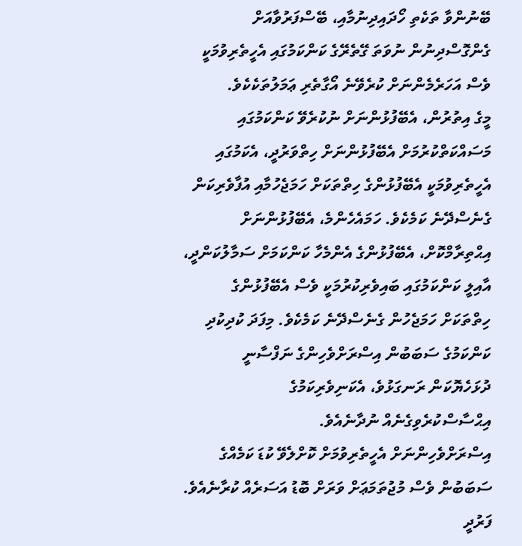ބޭނުންވާ ތަކެތި ހޯދައިދިނުމާއި، ބޭސްފަރުވާއަށް ގެންގޮސްދިނުން ނުވަތަ ގޭތެރޭގެ ކަންކަމުގައި އެހީތެރިވުމަކީ ވެސް އަހަރެމެންނަށް ކުރެވޭނެ އޯގާތެރި ޢަމަލުތަކެކެވެ.
މީގެ އިތުރުން، އެބޭފުޅުންނަށް ނުކުރެވޭ ކަންކަމުގައި މަސައްކަތްކުރުމަށް އެބޭފުޅުންނަށް ހިތްވަރުދީ، އެކަމުގައި އެހީތެރިވުމަކީ އެބޭފުޅުންގެ ހިތްތަކަށް ހަމަޖެހުމާއި އުފާވެރިކަން ގެނެސްދޭނެ ކަމެކެވެ. ހަމައެހެންމެ، އެބޭފުޅުންނަށް އިޙްތިރާމްކޮށް، އެބޭފުޅުންގެ އެންމެހާ ކަންކަމަށް ސަމާލުކަންދީ، އާއިލީ ކަންކަމުގައި ބައިވެރިކުރުމަކީ ވެސް އެބޭފުޅުންގެ ހިތްތަކަށް ހަމަޖެހުން ގެނެސްދޭނެ ކަމެކެވެ. މިފަދަ ކުދިކުދި ކަންކަމުގެ ސަބަބުން އިސްރަށްވެހިންގެ ނަފްސާނީ ދުޅަހެޔޮކަން ރަނގަޅުވެ، އެކަނިވެރިކަމުގެ އިޙްސާސްކުރެވިގެނެއް ނުދާނެއެވެ.
އިސްރަށްވެހިންނަށް އެހީތެރިވުމަށް ކޮށްލެވޭ ކުޑަ ކަމެއްގެ ސަބަބުން ވެސް މުޖުތަމަޢަށް ވަރަށް ބޮޑު އަސަރެއް ކުރާނެއެވެ. ފަރުދީ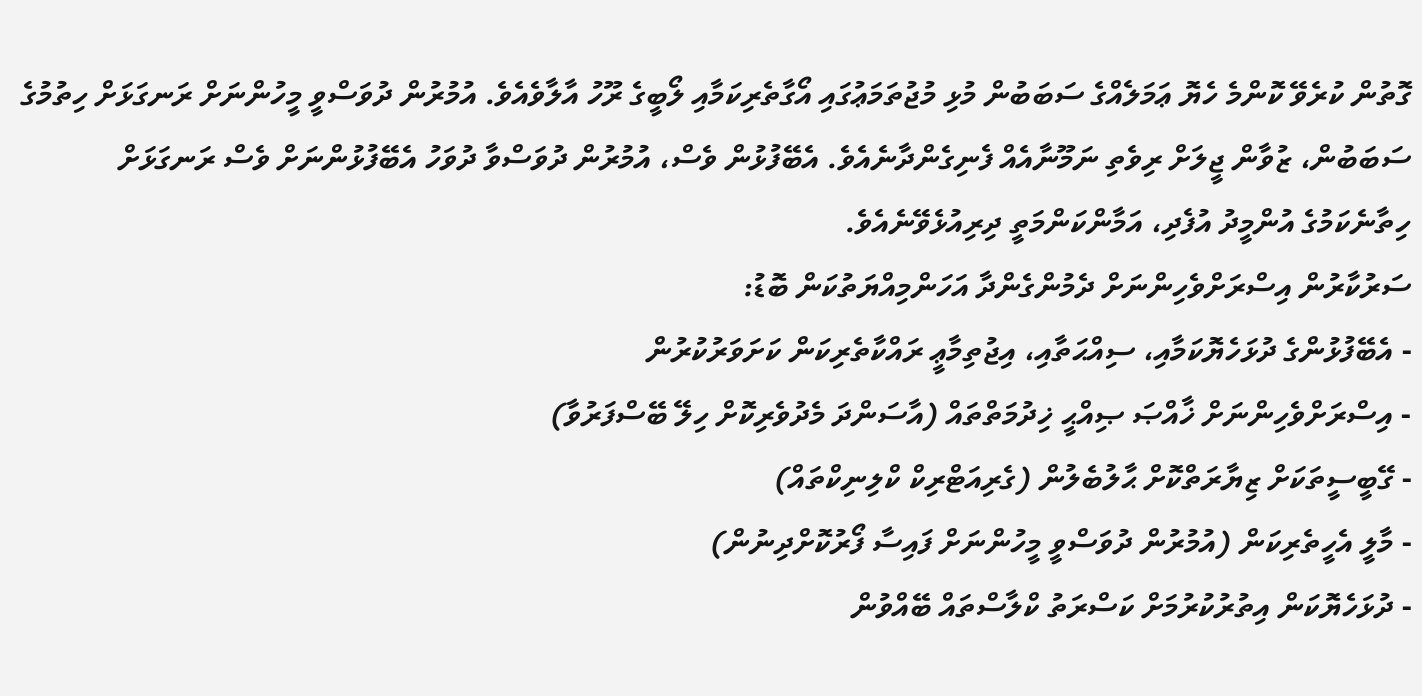ގޮތުން ކުރެވޭ ކޮންމެ ހެޔޮ ޢަމަލެއްގެ ސަބަބުން މުޅި މުޖުތަމަޢުގައި އޯގާތެރިކަމާއި ލޯބީގެ ރޫހު އާލާވެއެވެ. އުމުރުން ދުވަސްވީ މީހުންނަށް ރަނގަޅަށް ހިތުމުގެ ސަބަބުން، ޒުވާން ޖީލަށް ރިވެތި ނަމޫނާއެއް ފެނިގެންދާނެއެވެ. އެބޭފުޅުން ވެސް، އުމުރުން ދުވަސްވާ ދުވަހު އެބޭފުޅުންނަށް ވެސް ރަނގަޅަށް ހިތާނެކަމުގެ އުންމީދު އުފެދި، އަމާންކަންމަތީ ދިރިއުޅެވޭނެއެވެ.
ސަރުކާރުން އިސްރަށްވެހިންނަށް ދެމުންގެންދާ އަހަންމިއްޔަތުކަން ބޮޑު:
- އެބޭފުޅުންގެ ދުޅަހެޔޮކަމާއި، ސިއްޙަތާއި، އިޖުތިމާޢީ ރައްކާތެރިކަން ކަށަވަރުކުރުން
- އިސްރަށްވެހިންނަށް ޚާއްޞަ ޞިއްޙީ ޚިދުމަތްތައް (އާސަންދަ މެދުވެރިކޮށް ހިލޭ ބޭސްފަރުވާ)
- ގޭބީސީތަކަށް ޒިޔާރަތްކޮށް ޙާލުބެލުން (ގެރިއަޓްރިކް ކްލިނިކްތައް)
- މާލީ އެހީތެރިކަން (އުމުރުން ދުވަސްވީ މީހުންނަށް ފައިސާ ފޯރުކޮށްދިނުން)
- ދުޅަހެޔޮކަން އިތުރުކުރުމަށް ކަސްރަތު ކްލާސްތައް ބޭއްވުން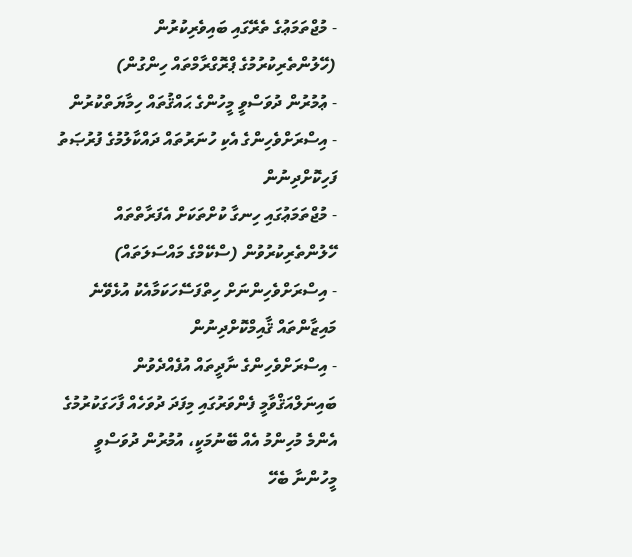- މުޖްތަމަޢުގެ ތެރޭގައި ބައިވެރިކުރުން (ހޭލުންތެރިކުރުމުގެ ޕްރޮގްރާމްތައް ހިންގުން)
- ޢުމުރުން ދުވަސްވީ މީހުންގެ ޙައްޤުތައް ހިމާޔަތްކުރުން
- އިސްރަށްވެހިންގެ އެކި ހުނަރުތައް ދައްކާލުމުގެ ފުރުޞަތު ފަހިކޮށްދިނުން
- މުޖްތަމަޢުގައި ހިނގާ ކުށްތަކަށް އެފަރާތްތައް ހޭލުންތެރިކުރުވުން (ސްކޭމްގެ މައްސަލަތައް)
- އިސްރަށްވެހިންނަށް ހިތްފަސޭހަކަމާއެކު އުޅެވޭނެ މައިޒާންތައް ޤާއިމްކޮށްދިނުން
- އިސްރަށްވެހިންގެ ނާދީތައް އުފެއްދެވުން
ބައިނަލްއަޤްވާމީ ފެންވަރުގައި މިފަދަ ދުވަހެއް ފާހަގަކުރުމުގެ އެންމެ މުހިންމު އެއް ބޭނުމަކީ، އުމުރުން ދުވަސްވީ މީހުންނާ ބެހޭ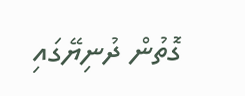ގޮތުން ދުނިޔޭގައި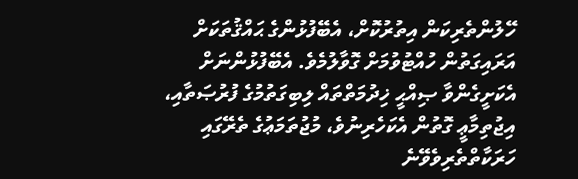ހޭލުންތެރިކަން އިތުރުކޮށް، އެބޭފުޅުންގެ ޙައްޤުތަކަށް އަރައިގަތުން ހުއްޓުވުމަށް ގޮވާލުމެވެ. އެބޭފުޅުންނަށް އެކަށީގެންވާ ޞިއްޙީ ޚިދުމަތްތައް ލިބިގަތުމުގެ ފުރުޞަތާއި، އިޖުތިމާޢީ ގޮތުން އެކަހެރިނުވެ، މުޖުތަމަޢުގެ ތެރޭގައި ހަރަކާތްތެރިވެވޭނެ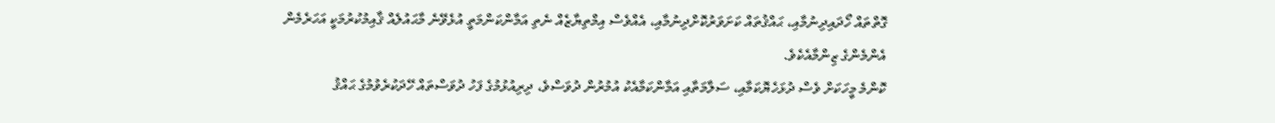ގޮތްތައް ހޯދައިދިނުމާއި، ޙައްޤުތައް ކަށަވަރުކޮށްދިނުމާއި، އެއްވެސް އިމްތިޔާޒެއް ނެތި އަމާންކަންމަތީ އުޅެވޭނެ މާޙައުލެއް ޤާއިމުކުރުމަކީ އަހަރެމެން އެންމެންގެ ޒިންމާއެކެވެ.
ކޮންމެ މީހަކަށް ވެސް ދުޅަހެޔޮކަމާއި، ސަލާމަތާއި އަމާންކަމާއެކު އުމުރުން ދުވަސްވެ، ދިރިއުޅުމުގެ ފަހު ދުވަސްތައް ހޭދަކުރެވުމުގެ ޙައްޤު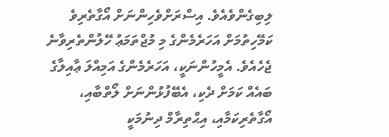ލިބިގެންވެއެވެ. އިސްރަށްވެހިންނަށް އޯގާތެރިވެ ކަމޭހިތުމަށް އަހަރެމެންގެ މި މުޖްތަމަޢު ހޭލުންތެރިވާނެ ޖެހެއެވެ. އެމީހުންނަކީ، އަހަރެމެންގެ އަމިއްލަ ޢާއިލާގެ ބައެއް ކަމަށް ދެކި، އެބޭފުޅުންނަށް ލޯތްބާއި، އޯގާތެރިކަމާއި، އިޙްތިރާމް ދިނުމަކީ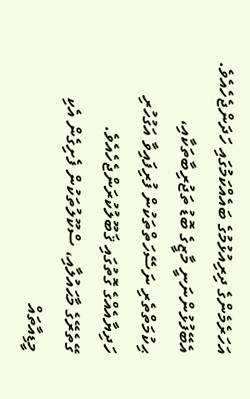އަހަރެމެންގެ ދިރިއުޅުމުގެ ބައެއްކަމުގައި ހަދަންޖެހެއެވެ. އެބޭފުޅުންނަނީ މާޒީގެ ބޮޑު ތަޖުރިބާތަކާއި، ޙިކުމަތްތެރި ނަސޭހަތްތަކުން ފުރިފައިވާ އަގުހުރި ހަދިޔާއެއްގެ ގޮތުގައި ޤަބޫލުކުރަންޖެހެއެވެ.
ގޭތެރޭގެ މާޙައުލާއި، ސްކޫލުތަކުން ފެށިގެން އެކި މީޑިއާތައް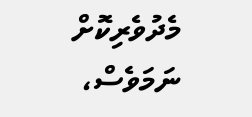މެދުވެރިކޮށް ނަމަވެސް،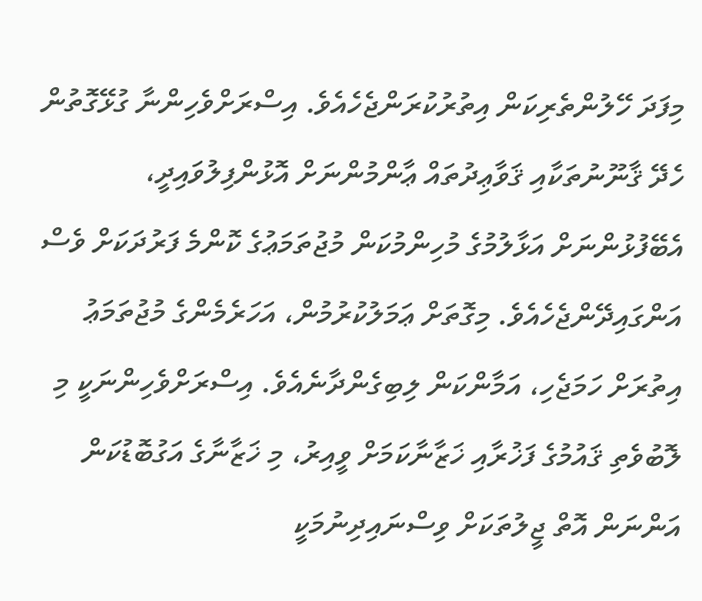މިފަދަ ހޭލުންތެރިކަން އިތުރުކުރަންޖެހެއެވެ. އިސްރަށްވެހިންނާ ގުޅޭގޮތުން ހެދޭ ޤާނޫނުތަކާއި ޤަވާޢިދުތައް ޢާންމުންނަށް އޮޅުންފިލުވައިދީ، އެބޭފުޅުންނަށް އަޅާލުމުގެ މުހިންމުކަން މުޖުތަމަޢުގެ ކޮންމެ ފަރުދަކަށް ވެސް އަންގައިދޭންޖެހެއެވެ. މިގޮތަށް ޢަމަލުކުރުމުން، އަހަރެމެންގެ މުޖުތަމަޢު އިތުރަށް ހަމަޖެހި، އަމާންކަން ލިބިގެންދާނެއެވެ. އިސްރަށްވެހިންނަކީ މި ލޮބުވެތި ޤައުމުގެ ފަޚުރާއި ޚަޒާނާކަމަށް ވީއިރު، މި ޚަޒާނާގެ އަގުބޮޑުކަން އަންނަން އޮތް ޖީލުތަކަށް ވިސްނައިދިނުމަކީ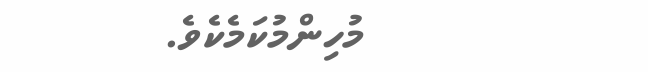މުހިންމުކަމެކެވެ.